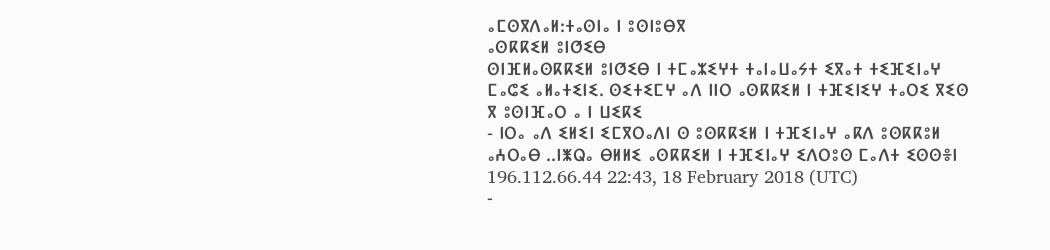ⴰⵎⵙⴳⴷⴰⵍ:ⵜⴰⵙⵏⴰ ⵏ ⵓⵙⵏⵓⴱⴳ
ⴰⵙⴽⴽⵉⵍ ⵓⵏⵚⵉⴱ
ⵙⵏⴼⵍⴰⵙⴽⴽⵉⵍ ⵓⵏⵚⵉⴱ ⵏ ⵜⵎⴰⵣⵉⵖⵜ ⵜⴰⵏⴰⵡⴰⵢⵜ ⵉⴳⴰⵜ ⵜⵉⴼⵉⵏⴰⵖ ⵎⴰⵛⵉ ⴰⵍⴰⵜⵉⵏⵉ. ⵙⵉⵜⵉⵎⵖ ⴰⴷ ⵏⵏⵔ ⴰⵙⴽⴽⵉⵍ ⵏ ⵜⴼⵉⵏⵉⵖ ⵜⴰⵔⵉ ⴳⵉⵙ ⴳ ⵓⵙⵏⴼⴰⵔ ⴰ ⵏ ⵡⵉⴽⵉ
- ⵏⵔⴰ ⴰⴷ ⵉⵍⵉⵏ ⵉⵎⴳⵔⴰⴷⵏ ⵙ ⵓⵙⴽⴽⵉⵍ ⵏ ⵜⴼⵉⵏⴰⵖ ⴰⴽⴷ ⵓⵙⴽⴽⵓⵍ ⴰⵄⵔⴰⴱ ..ⵏⵥⵕⴰ ⴱⵍⵍⵉ ⴰⵙⴽⴽⵉⵍ ⵏ ⵜⴼⵉⵏⴰⵖ ⵉⴷⵔⵓⵙ ⵎⴰⴷⵜ ⵉⵙⵙⴻⵏ 196.112.66.44 22:43, 18 February 2018 (UTC)
-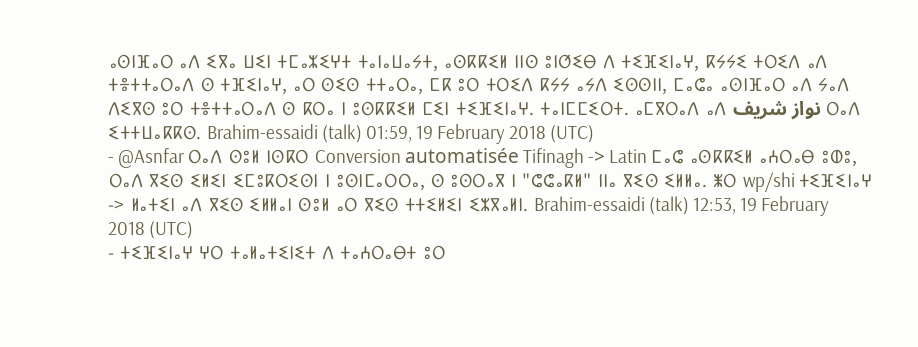ⴰⵙⵏⴼⴰⵔ ⴰⴷ ⵉⴳⴰ ⵡⵉⵏ ⵜⵎⴰⵣⵉⵖⵜ ⵜⴰⵏⴰⵡⴰⵢⵜ, ⴰⵙⴽⴽⵉⵍ ⵏⵏⵙ ⵓⵏⵚⵉⴱ ⴷ ⵜⵉⴼⵉⵏⴰⵖ, ⴽⵢⵢⵉ ⵜⵔⵉⴷ ⴰⴷ ⵜⴻⵜⵜⴰⵔⴰⴷ ⵙ ⵜⴼⵉⵏⴰⵖ, ⴰⵔ ⵙⵉⵙ ⵜⵜⴰⵔⴰ, ⵎⴽ ⵓⵔ ⵜⵔⵉⴷ ⴽⵢⵢ ⴰⵢⴷ ⵉⵙⵙⵏⵏ, ⵎⴰⵛⴰ ⴰⵙⵏⴼⴰⵔ ⴰⴷ ⵢⴰⴷ ⴷⵉⴳⵙ ⵓⵔ ⵜⴻⵜⵜⴰⵔⴰⴷ ⵙ ⴽⵔⴰ ⵏ ⵓⵙⴽⴽⵉⵍ ⵎⵉⵏ ⵜⵉⴼⵉⵏⴰⵖ. ⵜⴰⵏⵎⵎⵉⵔⵜ. ⴰⵎⴳⵔⴰⴷ ⴰⴷ نواز شريف ⵔⴰⴷ ⵉⵜⵜⵡⴰⴽⴽⵙ. Brahim-essaidi (talk) 01:59, 19 February 2018 (UTC)
- @Asnfar ⵔⴰⴷ ⵙⵓⵍ ⵏⵙⴽⵔ Conversion automatisée Tifinagh -> Latin ⵎⴰⵛ ⴰⵙⴽⴽⵉⵍ ⴰⵄⵔⴰⴱ ⵓⵀⵓ, ⵔⴰⴷ ⴳⵉⵙ ⵉⵍⵉⵏ ⵉⵎⵓⴽⵔⵉⵙⵏ ⵏ ⵓⵙⵏⵎⴰⵔⵔⴰ, ⵙ ⵓⵙⵔⴰⴳ ⵏ "ⵛⵛⴰⴽⵍ" ⵏⵏⴰ ⴳⵉⵙ ⵉⵍⵍⴰ. ⵥⵔ wp/shi ⵜⵉⴼⵉⵏⴰⵖ -> ⵍⴰⵜⵉⵏ ⴰⴷ ⴳⵉⵙ ⵉⵍⵍⴰⵏ ⵙⵓⵍ ⴰⵔ ⴳⵉⵙ ⵜⵜⵉⵍⵉⵏ ⵉⵣⴳⴰⵍⵏ. Brahim-essaidi (talk) 12:53, 19 February 2018 (UTC)
- ⵜⵉⴼⵉⵏⴰⵖ ⵖⵔ ⵜⴰⵍⴰⵜⵉⵏⵉⵜ ⴷ ⵜⴰⵄⵔⴰⴱⵜ ⵓⵔ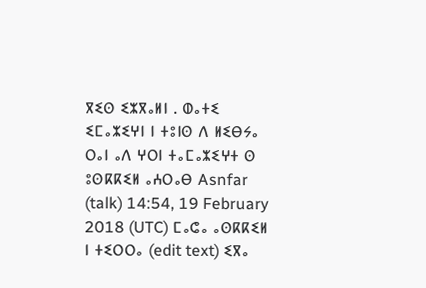ⴳⵉⵙ ⵉⵣⴳⴰⵍⵏ . ⵀⴰⵜⵉ ⵉⵎⴰⵣⵉⵖⵏ ⵏ ⵜⵓⵏⵙ ⴷ ⵍⵉⴱⵢⴰ ⵔⴰⵏ ⴰⴷ ⵖⵔⵏ ⵜⴰⵎⴰⵣⵉⵖⵜ ⵙ ⵓⵙⴽⴽⵉⵍ ⴰⵄⵔⴰⴱ Asnfar (talk) 14:54, 19 February 2018 (UTC) ⵎⴰⵛⴰ ⴰⵙⴽⴽⵉⵍ ⵏ ⵜⵉⵔⵔⴰ (edit text) ⵉⴳⴰ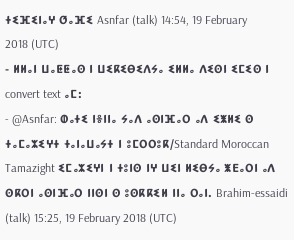ⵜⵉⴼⵉⵏⴰⵖ ⵚⴰⴼⵉ Asnfar (talk) 14:54, 19 February 2018 (UTC)
- ⵍⵍⴰⵏ ⵡⴰⵟⵟⴰⵙ ⵏ ⵡⵉⴽⵉⴱⵉⴷⵢⴰ ⵉⵍⵍⴰ ⴷⵉⵙⵏ ⵉⵎⵉⵙ ⵏ convert text ⴰⵎ:
- @Asnfar: ⵀⴰⵜⵉ ⵏⴻⵏⵏⴰ ⵢⴰⴷ ⴰⵙⵏⴼⴰⵔ ⴰⴷ ⵉⵥⵍⵉ ⵙ ⵜⴰⵎⴰⵣⵉⵖⵜ ⵜⴰⵏⴰⵡⴰⵢⵜ ⵏ ⵓⵎⵔⵔⵓⴽ/Standard Moroccan Tamazight ⵉⵎⴰⵣⵉⵖⵏ ⵏ ⵜⵓⵏⵙ ⵏⵖ ⵡⵉⵏ ⵍⵉⴱⵢⴰ ⵥⴹⴰⵔⵏ ⴰⴷ ⵙⴽⵔⵏ ⴰⵙⵏⴼⴰⵔ ⵏⵏⵙⵏ ⵙ ⵓⵙⴽⴽⵉⵍ ⵏⵏⴰ ⵔⴰⵏ. Brahim-essaidi (talk) 15:25, 19 February 2018 (UTC)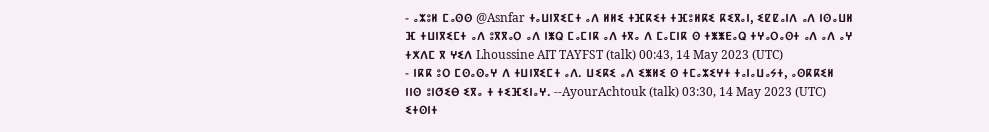- ⴰⵣⵓⵍ ⵎⴰⵙⵙ @Asnfar ⵜⴰⵡⵏⴳⵉⵎⵜ ⴰⴷ ⵍⵍⵉ ⵜⴼⴽⵉⵜ ⵜⴼⵓⵍⴽⵉ ⴽⵉⴳⴰⵏ, ⵉⵇⵇⴰⵏⴷ ⴰⴷ ⵏⵙⴰⵡⵍ ⴼ ⵜⵡⵏⴳⵉⵎⵜ ⴰⴷ ⵓⴳⴳⴰⵔ ⴰⴷ ⵏⵥⵕ ⵎⴰⵎⵏⴽ ⴰⴷ ⵜⴳⴰ ⴷ ⵎⴰⵎⵏⴽ ⵙ ⵜⵥⵥⴹⴰⵕ ⵜⵖⴰⵔⴰⵙⵜ ⴰⴷ ⴰⴷ ⴰⵖ ⵜⵅⴷⵎ ⴳ ⵖⵉⴷ Lhoussine AIT TAYFST (talk) 00:43, 14 May 2023 (UTC)
- ⵏⴽⴽ ⵓⵔ ⵎⵙⴰⵙⴰⵖ ⴷ ⵜⵡⵏⴳⵉⵎⵜ ⴰⴷ. ⵡⵉⴽⵉ ⴰⴷ ⵉⵥⵍⵉ ⵙ ⵜⵎⴰⵣⵉⵖⵜ ⵜⴰⵏⴰⵡⴰⵢⵜ, ⴰⵙⴽⴽⵉⵍ ⵏⵏⵙ ⵓⵏⵚⵉⴱ ⵉⴳⴰ ⵜ ⵜⵉⴼⵉⵏⴰⵖ. --AyourAchtouk (talk) 03:30, 14 May 2023 (UTC)
ⵉⵜⵙⵏⵜ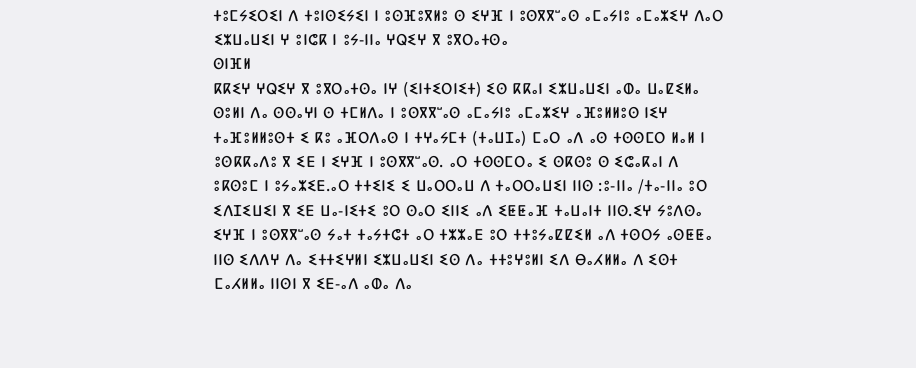ⵜⵓⵎⵢⵉⵔⵉⵏ ⴷ ⵜⵓⵏⵙⵉⵢⵉⵏ ⵏ ⵓⵙⴼⵓⴳⵍⵓ ⵙ ⵉⵖⴼ ⵏ ⵓⵙⴳⴳⵯⴰⵙ ⴰⵎⴰⵢⵏⵓ ⴰⵎⴰⵣⵉⵖ ⴷⴰⵔ ⵉⵣⵡⴰⵡⵉⵏ ⵖ ⵓⵏⵛⴽ ⵏ ⵓⵢ-ⵏⵏⴰ ⵖⵕⵉⵖ ⴳ ⵓⴳⵔⴰⵜⵙⴰ
ⵙⵏⴼⵍ
ⴽⴽⵉⵖ ⵖⵕⵉⵖ ⴳ ⵓⴳⵔⴰⵜⵙⴰ ⵏⵖ (ⵉⵏⵜⵉⵔⵏⵉⵜ) ⵉⵙ ⴽⴽⴰⵏ ⵉⵣⵡⴰⵡⵉⵏ ⴰⵀⴰ ⵡⴰⵇⵉⵍⴰ ⵙⵓⵍⵏ ⴷⴰ ⵙⵙⴰⵖⵏ ⵙ ⵜⵎⵍⴷⴰ ⵏ ⵓⵙⴳⴳⵯⴰⵙ ⴰⵎⴰⵢⵏⵓ ⴰⵎⴰⵣⵉⵖ ⴰⴼⵓⵍⵍⵓⵙ ⵏⵉⵖ ⵜⴰⴼⵓⵍⵍⵓⵙⵜ ⵉ ⴽⵓ ⴰⴼⵔⴷⴰⵙ ⵏ ⵜⵖⴰⵢⵎⵜ (ⵜⴰⵡⵊⴰ) ⵎⴰⵔ ⴰⴷ ⴰⵙ ⵜⵙⵙⵎⵔ ⵍⴰⵍ ⵏ ⵓⵙⴽⴽⴰⴷⵓ ⴳ ⵉⴹ ⵏ ⵉⵖⴼ ⵏ ⵓⵙⴳⴳⵯⴰⵙ. ⴰⵔ ⵜⵙⵙⵎⵔⴰ ⵉ ⵙⴽⵙⵓ ⵙ ⵉⵛⴰⴽⴰⵏ ⴷ ⵓⴽⵙⵓⵎ ⵏ ⵓⵢⴰⵣⵉⴹ.ⴰⵔ ⵜⵜⵉⵏⵉ ⵉ ⵡⴰⵔⵔⴰⵡ ⴷ ⵜⴰⵔⵔⴰⵡⵉⵏ ⵏⵏⵙ :ⵓ-ⵏⵏⴰ /ⵜⴰ-ⵏⵏⴰ ⵓⵔ ⵉⴷⵊⵉⵡⵉⵏ ⴳ ⵉⴹ ⵡⴰ-ⵏⵉⵜⵉ ⵓⵔ ⵙⴰⵔ ⵉⵏⵏⵉ ⴰⴷ ⵉⵟⵟⴰⴼ ⵜⴰⵡⴰⵏⵜ ⵏⵏⵙ.ⵉⵖ ⵢⵓⴷⵙⴰ ⵉⵖⴼ ⵏ ⵓⵙⴳⴳⵯⴰⵙ ⵢⴰⵜ ⵜⴰⵢⵜⵛⵜ ⴰⵔ ⵜⵣⵣⴰⴹ ⵓⵔ ⵜⵜⵓⵢⴰⵇⵇⵉⵍ ⴰⴷ ⵜⵙⵔⵢ ⴰⵙⵟⵟⴰ ⵏⵏⵙ ⵉⴷⴷⵖ ⴷⴰ ⵉⵜⵜⵉⵖⵍⵏ ⵉⵣⵡⴰⵡⵉⵏ ⵉⵙ ⴷⴰ ⵜⵜⵓⵖⵓⵍⵏ ⵉⴷ ⴱⴰⵃⵍⵍⴰ ⴷ ⵉⵙⵜ ⵎⴰⵃⵍⵍⴰ ⵏⵏⵙⵏ ⴳ ⵉⴹ-ⴰⴷ ⴰⵀⴰ ⴷⴰ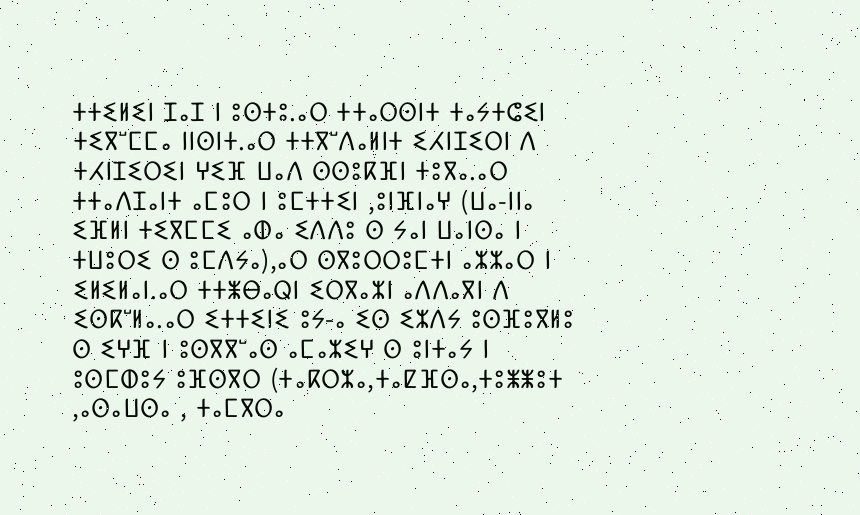ⵜⵜⵉⵍⵉⵏ ⵊⴰⵊ ⵏ ⵓⵙⵜⵓ.ⴰⵔ ⵜⵜⴰⵔⵙⵏⵜ ⵜⴰⵢⵜⵛⵉⵏ ⵜⵉⴳⵯⵎⵎⴰ ⵏⵏⵙⵏⵜ.ⴰⵔ ⵜⵜⴳⵯⴷⴰⵍⵏⵜ ⵉⵃⵏⵊⵉⵔⵏ ⴷ ⵜⵃⵏⵊⵉⵔⵉⵏ ⵖⵉⴼ ⵡⴰⴷ ⵙⵙⵓⴽⴼⵏ ⵜⵓⴳⴰ.ⴰⵔ ⵜⵜⴰⴷⵊⴰⵏⵜ ⴰⵎⵓⵔ ⵏ ⵓⵎⵜⵜⵉⵏ ,ⵓⵏⴼⵏⴰⵖ (ⵡⴰ-ⵏⵏⴰ ⵉⴼⵍⵏ ⵜⵉⴳⵎⵎⵉ ⴰⵀⴰ ⵉⴷⴷⵓ ⵙ ⵢⴰⵏ ⵡⴰⵏⵙⴰ ⵏ ⵜⵡⵓⵔⵉ ⵙ ⵓⵎⴷⵢⴰ),ⴰⵔ ⵙⴳⵓⵔⵔⵓⵎⵜⵏ ⴰⵣⵣⴰⵔ ⵏ ⵉⵍⵉⵍⴰⵏ.ⴰⵔ ⵜⵜⵥⴱⴰⵕⵏ ⵉⵔⴳⴰⵣⵏ ⴰⴷⴷⴰⴳⵏ ⴷ ⵉⵙⴽⵯⵍⴰ.ⴰⵔ ⵉⵜⵜⵉⵏⵉ ⵓⵢ-ⴰ ⵉⵙ ⵉⵣⴷⵢ ⵓⵙⴼⵓⴳⵍⵓ ⵙ ⵉⵖⴼ ⵏ ⵓⵙⴳⴳⵯⴰⵙ ⴰⵎⴰⵣⵉⵖ ⵙ ⵓⵏⵜⴰⵢ ⵏ ⵓⵙⵎⵀⵓⵢ ⵓⴼⵙⴳⵔ (ⵜⴰⴽⵔⵣⴰ,ⵜⴰⵇⴼⵙⴰ,ⵜⵓⵥⵥⵓⵜ ,ⴰⵙⴰⵡⵙⴰ , ⵜⴰⵎⴳⵔⴰ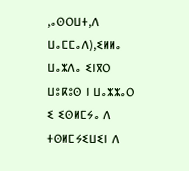,ⴰⵙⵔⵡⵜ,ⴷ ⵡⴰⵎⵎⴰⴷ),ⵉⵍⵍⴰ ⵡⴰⵣⴷⴰ ⵉⵏⴳⵔ ⵡⵓⴽⵓⵙ ⵏ ⵡⴰⵣⵣⴰⵔ ⵉ ⵉⵙⵍⵎⵢⴰ ⴷ ⵜⵙⵍⵎⵢⵉⵡⵉⵏ ⴷ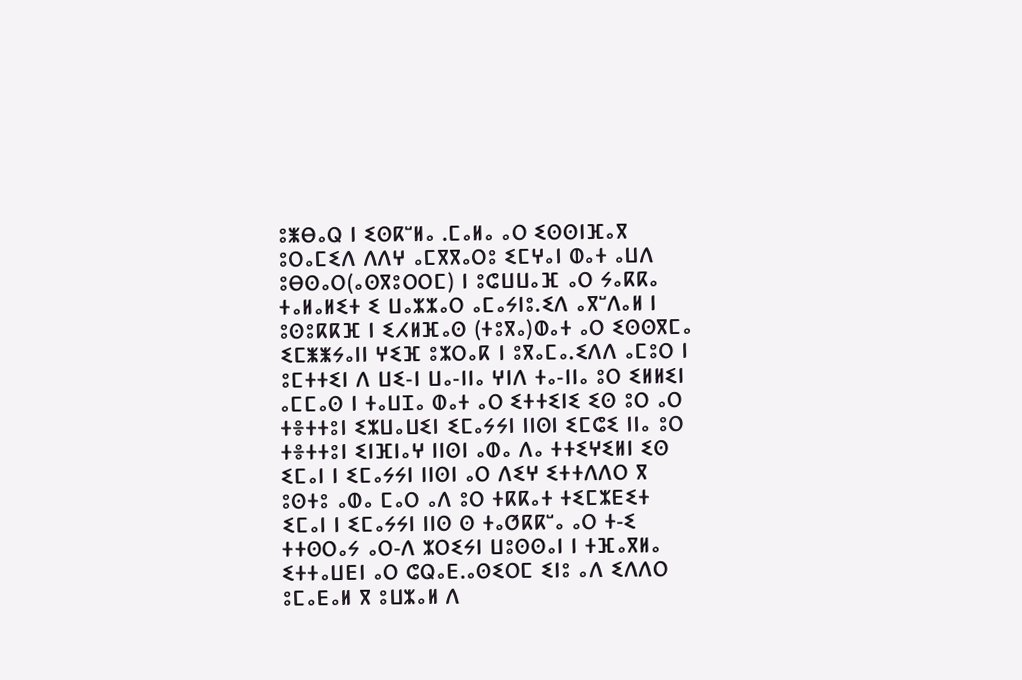ⵓⵥⴱⴰⵕ ⵏ ⵉⵙⴽⵯⵍⴰ .ⵎⴰⵍⴰ ⴰⵔ ⵉⵙⵙⵏⴼⴰⴳ ⵓⵔⴰⵎⵉⴷ ⴷⴷⵖ ⴰⵎⴳⴳⴰⵔⵓ ⵉⵎⵖⴰⵏ ⵀⴰⵜ ⴰⵡⴷ ⵓⴱⵙⴰⵔ(ⴰⵙⴳⵓⵔⵔⵎ) ⵏ ⵓⵛⵡⵡⴰⴼ ⴰⵔ ⵢⴰⴽⴽⴰ ⵜⴰⵍⴰⵍⵉⵜ ⵉ ⵡⴰⵣⵣⴰⵔ ⴰⵎⴰⵢⵏⵓ.ⵉⴷ ⴰⴳⵯⴷⴰⵍ ⵏ ⵓⵙⵓⴽⴽⴼ ⵏ ⵉⵃⵍⴼⴰⵙ (ⵜⵓⴳⴰ)ⵀⴰⵜ ⴰⵔ ⵉⵙⵙⴳⵎⴰ ⵉⵎⵥⵥⵢⴰⵏⵏ ⵖⵉⴼ ⵓⵣⵔⴰⴽ ⵏ ⵓⴳⴰⵎⴰ.ⵉⴷⴷ ⴰⵎⵓⵔ ⵏ ⵓⵎⵜⵜⵉⵏ ⴷ ⵡⵉ-ⵏ ⵡⴰ-ⵏⵏⴰ ⵖⵏⴷ ⵜⴰ-ⵏⵏⴰ ⵓⵔ ⵉⵍⵍⵉⵏ ⴰⵎⵎⴰⵙ ⵏ ⵜⴰⵡⵊⴰ ⵀⴰⵜ ⴰⵔ ⵉⵜⵜⵉⵏⵉ ⵉⵙ ⵓⵔ ⴰⵔ ⵜⴻⵜⵜⵓⵏ ⵉⵣⵡⴰⵡⵉⵏ ⵉⵎⴰⵢⵢⵏ ⵏⵏⵙⵏ ⵉⵎⵛⵉ ⵏⵏⴰ ⵓⵔ ⵜⴻⵜⵜⵓⵏ ⵉⵏⴼⵏⴰⵖ ⵏⵏⵙⵏ ⴰⵀⴰ ⴷⴰ ⵜⵜⵉⵖⵉⵍⵏ ⵉⵙ ⵉⵎⴰⵏ ⵏ ⵉⵎⴰⵢⵢⵏ ⵏⵏⵙⵏ ⴰⵔ ⴷⵉⵖ ⵉⵜⵜⴷⴷⵔ ⴳ ⵓⵙⵜⵓ ⴰⵀⴰ ⵎⴰⵔ ⴰⴷ ⵓⵔ ⵜⴽⴽⴰⵜ ⵜⵉⵎⵣⴹⵉⵜ ⵉⵎⴰⵏ ⵏ ⵉⵎⴰⵢⵢⵏ ⵏⵏⵙ ⵙ ⵜⴰⵚⴽⴽⵯⴰ ⴰⵔ ⵜ-ⵉ ⵜⵜⵙⵔⴰⵢ ⴰⵔ-ⴷ ⵣⵔⵉⵢⵏ ⵡⵓⵙⵙⴰⵏ ⵏ ⵜⴼⴰⴳⵍⴰ ⵉⵜⵜⴰⵡⴹⵏ ⴰⵔ ⵛⵕⴰⴹ.ⴰⵙⵉⵔⵎ ⵉⵏⵓ ⴰⴷ ⵉⴷⴷⵔ ⵓⵎⴰⴹⴰⵍ ⴳ ⵓⵡⵣⴰⵍ ⴷ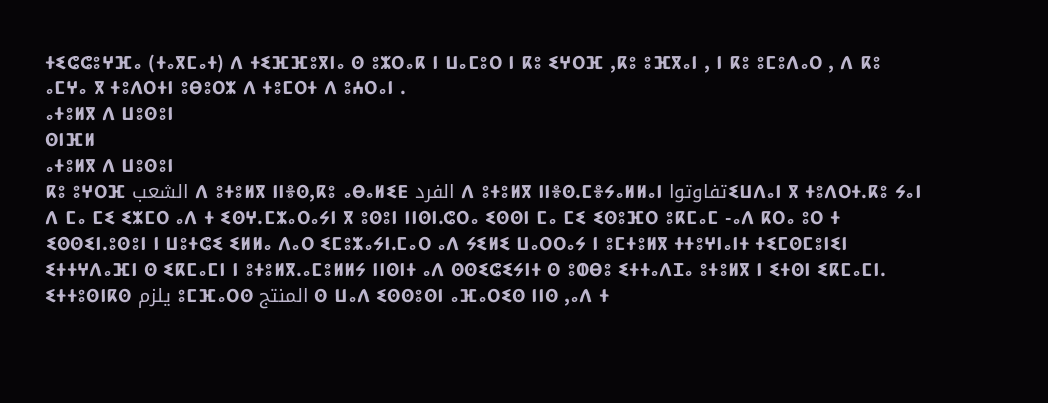ⵜⵉⵛⵛⵓⵖⴼⴰ (ⵜⴰⴳⵎⴰⵜ) ⴷ ⵜⵉⴼⴼⵓⴳⵏⴰ ⵙ ⵓⵣⵔⴰⴽ ⵏ ⵡⴰⵎⵓⵔ ⵏ ⴽⵓ ⵉⵖⵔⴼ ,ⴽⵓ ⵓⴼⴳⴰⵏ , ⵏ ⴽⵓ ⵓⵎⵓⴷⴰⵔ , ⴷ ⴽⵓ ⴰⵎⵖⴰ ⴳ ⵜⵓⴷⵔⵜⵏ ⵓⴱⵓⵔⵣ ⴷ ⵜⵓⵎⵔⵜ ⴷ ⵓⵄⵔⴰⵏ .
ⴰⵜⵓⵍⴳ ⴷ ⵡⵓⵙⵓⵏ
ⵙⵏⴼⵍ
ⴰⵜⵓⵍⴳ ⴷ ⵡⵓⵙⵓⵏ
ⴽⵓ ⵓⵖⵔⴼ الشعب ⴷ ⵓⵜⵓⵍⴳ ⵏⵏⴻⵙ,ⴽⵓ ⴰⴱⴰⵍⵉⴹ الفرد ⴷ ⵓⵜⵓⵍⴳ ⵏⵏⴻⵙ.ⵎⴻⵢⴰⵍⵍⴰⵏ تفاوتواⵉⵡⴷⴰⵏ ⴳ ⵜⵓⴷⵔⵜ.ⴽⵓ ⵢⴰⵏ ⴷ ⵎⴰ ⵎⵉ ⵉⵣⵎⵔ ⴰⴷ ⵜ ⵉⵙⵖ.ⵎⵣⴰⵔⴰⵢⵏ ⴳ ⵓⵙⵓⵏ ⵏⵏⵙⵏ.ⵛⵔⴰ ⵉⵙⵙⵏ ⵎⴰ ⵎⵉ ⵉⵙⵓⴼⵔ ⵓⴽⵎⴰⵎ -ⴰⴷ ⴽⵔⴰ ⵓⵔ ⵜ ⵉⵙⵙⵉⵏ.ⵓⵙⵓⵏ ⵏ ⵡⵓⵜⵛⵉ ⵉⵍⵍⴰ ⴷⴰⵔ ⵉⵎⵓⵣⴰⵢⵏ.ⵎⴰⵔ ⴰⴷ ⵢⵉⵍⵉ ⵡⴰⵔⵔⴰⵢ ⵏ ⵓⵎⵜⵓⵍⴳ ⵜⵜⵓⵖⵏⴰⵏⵜ ⵜⵉⵎⵙⵎⵓⵏⵉⵏ ⵉⵜⵜⵖⴷⴰⴼⵏ ⵙ ⵉⴽⵎⴰⵎⵏ ⵏ ⵓⵜⵓⵍⴳ.ⴰⵎⵓⵍⵍⵢ ⵏⵏⵙⵏⵜ ⴰⴷ ⵙⵙⵉⵛⵉⵢⵏⵜ ⵙ ⵓⵀⴱⵓ ⵉⵜⵜⴰⴷⵊⴰ ⵓⵜⵓⵍⴳ ⵏ ⵉⵜⵙⵏ ⵉⴽⵎⴰⵎⵏ. ⵉⵜⵜⵓⵙⵏⴽⵙ يلزم ⵓⵎⴼⴰⵔⵙ المنتج ⵙ ⵡⴰⴷ ⵉⵙⵙⵓⵙⵏ ⴰⴼⴰⵔⵉⵙ ⵏⵏⵙ ,ⴰⴷ ⵜ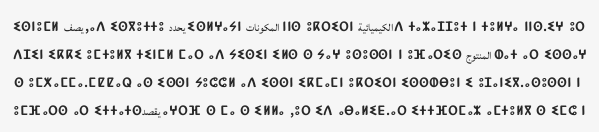ⵉⵙⵏⵓⵎⵍ يصف ,ⴰⴷ ⵉⵙⴳⵓⵜⵜⵓ يحدد ⵉⵙⵍⵖⴰⵢⵏ المكونات ⵏⵏⵙ ⵓⴽⵔⵉⵔⵏ الكيميائيةⴷ ⵜⴰⵣⴰⵊⵊⵓⵜ ⵏ ⵜⵓⵍⵖⴰ ⵏⵏⵙ.ⵉⵖ ⵓⵔ ⴷⵊⵉⵏ ⵉⴽⴽⵉ ⵓⵎⵜⵓⵍⴳ ⵜⵉⵏⵎⵍ ⵎⴰⵔ ⴰⴷ ⵢⵉⵙⵉⵏ ⵉⵍⵙ ⵙ ⵢⴰⵖ ⵓⵙⵓⵙⵙⵏ ⵏ ⵓⴼⴰⵔⵉⵙ المنتوج ⵀⴰⵜ ⴰⵔ ⵉⵙⵙⴰⵖ ⵙ ⵓⵎⵅⴰⵎⵎⴰ.ⵎⵇⵇⴰⵕ ⴰⵙ ⵉⵙⵙⵏ ⵢⵓⵛⵛⵍ ⴰⴷ ⵉⵙⵙⵏ ⵉⴽⵎⴰⵎⵏ ⵓⴽⵔⵉⵔⵏ ⵉⵙⵙⵀⴱⵓⵏ ⵉ ⵓⵊⴰⵏⵉⴳ.ⴰⵙⵓⵙⵙⵏ ⵏ ⵓⵎⴼⴰⵔⵙ ⴰⵔ ⵉⵜⵜⴰⵜⵙيقصد ⴰⵖⵔⴼ ⵙ ⵎⴰ ⵙ ⵉⵍⵍⴰ ,ⵓⵔ ⵉⴷ ⴰⴱⴰⵍⵉⴹ.ⴰⵔ ⵉⵜⵜⴼⵔⵎⴰⵣ ⴰⵎⵜⵓⵍⴳ ⵙ ⵉⵎⵛ ⵏ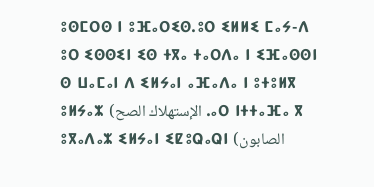ⵓⵙⵎⵔⵙ ⵏ ⵓⴼⴰⵔⵉⵙ.ⵓⵔ ⵉⵍⵍⵉ ⵎⴰⵢ-ⴷ ⵓⵔ ⵉⵙⵙⵉⵏ ⵉⵙ ⵜⴳⴰ ⵜⴰⵔⴷⴰ ⵏ ⵉⴼⴰⵙⵙⵏ ⵙ ⵡⴰⵎⴰⵏ ⴷ ⵉⵍⵢⴰⵏ ⴰⴼⴰⴷⴰ ⵏ ⵓⵜⵓⵍⴳ ⵓⵍⵢⴰⵣ (الإستهلاك الصح .ⴰⵔ ⵏⵜⵜⴰⴼⴰ ⴳ ⵓⴳⴰⴷⴰⵣ ⵉⵍⵢⴰⵏ ⵉⵇⵓⵕⴰⵕⵏ (الصابون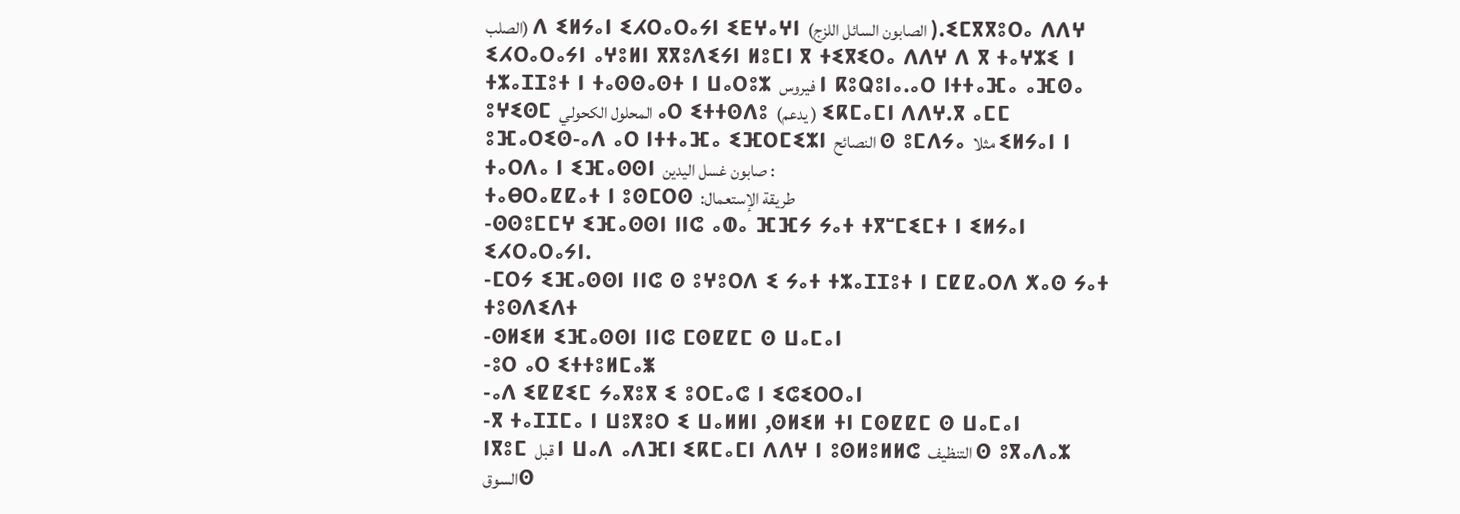الصلب) ⴷ ⵉⵍⵢⴰⵏ ⵉⵃⵔⴰⵔⴰⵢⵏ ⵉⴹⵖⴰⵖⵏ (الصابون السائل اللزج ).ⵉⵎⴳⴳⵓⵔⴰ ⴷⴷⵖ ⵉⵃⵔⴰⵔⴰⵢⵏ ⴰⵖⵓⵍⵏ ⴳⴳⵓⴷⵉⵢⵏ ⵍⵓⵎⵏ ⴳ ⵜⵉⴳⵉⵔⴰ ⴷⴷⵖ ⴷ ⴳ ⵜⴰⵖⵣⵉ ⵏ ⵜⵣⴰⵊⵊⵓⵜ ⵏ ⵜⴰⵙⵙⴰⵙⵜ ⵏ ⵡⴰⵔⵓⵣ فيروس ⵏ ⴽⵓⵕⵓⵏⴰ.ⴰⵔ ⵏⵜⵜⴰⴼⴰ ⴰⴼⵙⴰ ⵓⵖⵉⵙⵎ المحلول الكحولي ⴰⵔ ⵉⵜⵜⵙⴷⵓ (يدعم ) ⵉⴽⵎⴰⵎⵏ ⴷⴷⵖ.ⴳ ⴰⵎⵎ ⵓⴼⴰⵔⵉⵙ-ⴰⴷ ⴰⵔ ⵏⵜⵜⴰⴼⴰ ⵉⴼⵔⵎⵉⵣⵏ النصائح ⵙ ⵓⵎⴷⵢⴰ مثلا ⵉⵍⵢⴰⵏ ⵏ ⵜⴰⵔⴷⴰ ⵏ ⵉⴼⴰⵙⵙⵏ صابون غسل اليدين :
ⵜⴰⴱⵔⴰⵇⵇⴰⵜ ⵏ ⵓⵙⵎⵔⵙ :طريقة الإستعمال
-ⵙⵙⵓⵎⵎⵖ ⵉⴼⴰⵙⵙⵏ ⵏⵏⵛ ⴰⵀⴰ ⴼⴼⵢ ⵢⴰⵜ ⵜⴳⵯⵎⵉⵎⵜ ⵏ ⵉⵍⵢⴰⵏ ⵉⵃⵔⴰⵔⴰⵢⵏ.
-ⵎⵔⵢ ⵉⴼⴰⵙⵙⵏ ⵏⵏⵛ ⵙ ⵓⵖⵓⵔⴷ ⵉ ⵢⴰⵜ ⵜⵣⴰⵊⵊⵓⵜ ⵏ ⵎⵇⵇⴰⵔⴷ ⵅⴰⵙ ⵢⴰⵜ ⵜⵓⵙⴷⵉⴷⵜ
-ⵙⵍⵉⵍ ⵉⴼⴰⵙⵙⵏ ⵏⵏⵛ ⵎⵙⵇⵇⵎ ⵙ ⵡⴰⵎⴰⵏ
-ⵓⵔ ⴰⵔ ⵉⵜⵜⵓⵍⵎⴰⵥ
-ⴰⴷ ⵉⵇⵇⵉⵎ ⵢⴰⴳⵓⴳ ⵉ ⵓⵔⵎⴰⵛ ⵏ ⵉⵛⵉⵔⵔⴰⵏ
-ⴳ ⵜⴰⵊⵊⵎⴰ ⵏ ⵡⵓⴳⵓⵔ ⵉ ⵡⴰⵍⵍⵏ ,ⵙⵍⵉⵍ ⵜⵏ ⵎⵙⵇⵇⵎ ⵙ ⵡⴰⵎⴰⵏ
ⵏⴳⵓⵎ قبل ⵏ ⵡⴰⴷ ⴰⴷⴼⵏ ⵉⴽⵎⴰⵎⵏ ⴷⴷⵖ ⵏ ⵓⵙⵍⵓⵍⵍⵛ التنظيف ⵙ ⵓⴳⴰⴷⴰⵣ السوقⵙ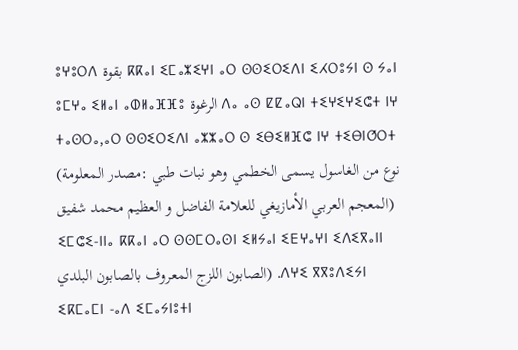ⵓⵖⵓⵔⴷ بقوة ⴽⴽⴰⵏ ⵉⵎⴰⵣⵉⵖⵏ ⴰⵔ ⵙⵙⵉⵔⵉⴷⵏ ⵉⵃⵔⵓⵢⵏ ⵙ ⵢⴰⵏ ⵓⵎⵖⴰ ⵉⵍⴰⵏ ⴰⵀⵍⴰⴼⴼⵓ الرغوة ⴷⴰ ⴰⵙ ⵇⵇⴰⵕⵏ ⵜⵉⵖⵉⵖⵉⵛⵜ ⵏⵖ ⵜⴰⵙⵔⴰ,ⴰⵔ ⵙⵙⵉⵔⵉⴷⵏ ⴰⵣⵣⴰⵔ ⵙ ⵉⴱⵉⵍⴼⵛ ⵏⵖ ⵜⵉⴱⵏⵚⵔⵜ (نوع من الغاسول يسمى الخطمي وهو نبات طبي :مصدر المعلومة المعجم العربي الأمازيغي للعلامة الفاضل و العظيم محمد شفيق) ⵉⵎⵛⵉ-ⵏⵏⴰ ⴽⴽⴰⵏ ⴰⵔ ⵙⵙⵎⵔⴰⵙⵏ ⵉⵍⵢⴰⵏ ⵉⴹⵖⴰⵖⵏ ⵉⴷⵉⴳⴰⵏⵏ الصابون اللزج المعروف بالصابون البلدي) .ⴷⵖⵉ ⴳⴳⵓⴷⵉⵢⵏ ⵉⴽⵎⴰⵎⵏ -ⴰⴷ ⵉⵎⴰⵢⵏⵓⵜⵏ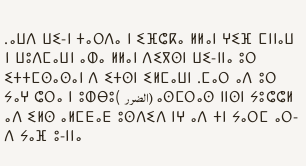.ⴰⵡⴷ ⵡⵉ-ⵏ ⵜⴰⵔⴷⴰ ⵏ ⵉⴼⵛⴽⴰ ⵍⵍⴰⵏ ⵖⵉⴼ ⵎⵏⵏⴰⵡ ⵏ ⵡⵓⴷⵎⴰⵡⵏ ⴰⵀⴰ ⵍⵍⴰⵏ ⴷⵉⴳⵙⵏ ⵡⵉ-ⵏⵏⴰ ⵓⵔ ⵉⵜⵜⵎⵙⴰⵙⴰⵏ ⴷ ⵉⵜⵙⵏ ⵉⵍⵎⴰⵡⵏ .ⵎⴰⵔ ⴰⴷ ⵓⵔ ⵢⴰⵖ ⵛⵔⴰ ⵏ ⵓⵀⴱⵓ( الضرر) ⴰⵙⵎⵔⴰⵙ ⵏⵏⵙⵏ ⵢⵓⵛⵛⵍ ⴰⴷ ⵉⵍⵙ ⴰⵍⵎⴹⴰⴹ ⵓⵙⴷⵉⴷ ⵏⵖ ⴰⴷ ⵜⵏ ⵢⴰⵔⵎ ⴰⵔ-ⴷ ⵢⴰⴼ ⵓ-ⵏⵏⴰ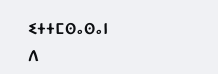ⵉⵜⵜⵎⵙⴰⵙⴰⵏ ⴷ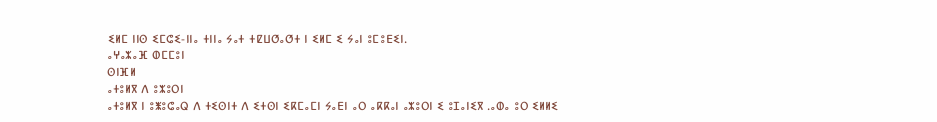ⵉⵍⵎ ⵏⵏⵙ ⵉⵎⵛⵉ-ⵏⵏⴰ ⵜⵏⵏⴰ ⵢⴰⵜ ⵜⵇⵡⵚⴰⵚⵜ ⵏ ⵉⵍⵎ ⵉ ⵢⴰⵏ ⵓⵎⵓⴹⵉⵏ.
ⴰⵖⴰⵣⴰⴼ ⵀⵎⵎⵓⵏ
ⵙⵏⴼⵍ
ⴰⵜⵓⵍⴳ ⴷ ⵓⵣⵓⵔⵏ
ⴰⵜⵓⵍⴳ ⵏ ⵓⵥⵓⵛⴰⵕ ⴷ ⵜⵉⵙⵏⵜ ⴷ ⵉⵜⵙⵏ ⵉⴽⵎⴰⵎⵏ ⵢⴰⴹⵏ ⴰⵔ ⴰⴽⴽⴰⵏ ⴰⵣⵓⵔⵏ ⵉ ⵓⵊⴰⵏⵉⴳ .ⴰⵀⴰ ⵓⵔ ⵉⵍⵍⵉ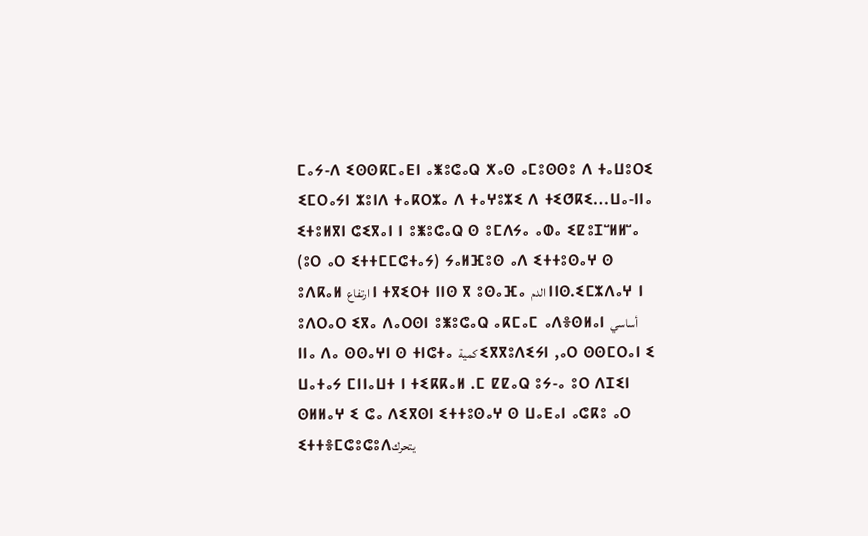ⵎⴰⵢ-ⴷ ⵉⵙⵙⴽⵎⴰⴹⵏ ⴰⵥⵓⵛⴰⵕ ⵅⴰⵙ ⴰⵎⵓⵙⵙⵓ ⴷ ⵜⴰⵡⵓⵔⵉ ⵉⵎⵔⴰⵢⵏ ⵣⵓⵏⴷ ⵜⴰⴽⵔⵣⴰ ⴷ ⵜⴰⵖⵓⵣⵉ ⴷ ⵜⵉⵚⴽⵉ…ⵡⴰ-ⵏⵏⴰ ⵉⵜⵓⵍⴳⵏ ⵛⵉⴳⴰⵏ ⵏ ⵓⵥⵓⵛⴰⵕ ⵙ ⵓⵎⴷⵢⴰ ⴰⵀⴰ ⵉⵇⵓⵊⵯⵍⵍⵯⴰ (ⵓⵔ ⴰⵔ ⵉⵜⵜⵎⵎⵛⵜⴰⵢ) ⵢⴰⵍⴼⵓⵙ ⴰⴷ ⵉⵜⵜⵓⵙⴰⵖ ⵙ ⵓⴷⴽⴰⵍ ارتفاع ⵏ ⵜⴳⵉⵔⵜ ⵏⵏⵙ ⴳ ⵓⵙⴰⴼⴰ الدم ⵏⵏⵙ.ⵉⵎⵣⴷⴰⵖ ⵏ ⵓⴷⵔⴰⵔ ⵉⴳⴰ ⴷⴰⵔⵙⵏ ⵓⵥⵓⵛⴰⵕ ⴰⴽⵎⴰⵎ ⴰⴷⴻⵙⵍⴰⵏ أساسي ⵏⵏⴰ ⴷⴰ ⵙⵙⴰⵖⵏ ⵙ ⵜⵏⵛⵜⴰ كمية ⵉⴳⴳⵓⴷⵉⵢⵏ ,ⴰⵔ ⵙⵙⵎⵔⴰⵏ ⵉ ⵡⴰⵜⴰⵢ ⵎⵏⵏⴰⵡⵜ ⵏ ⵜⵉⴽⴽⴰⵍ .ⵎ ⵇⵇⴰⵕ ⵓⵢ-ⴰ ⵓⵔ ⴷⵊⵉⵏ ⵙⵍⵍⴰⵖ ⵉ ⵛⴰ ⴷⵉⴳⵙⵏ ⵉⵜⵜⵓⵙⴰⵖ ⵙ ⵡⴰⴹⴰⵏ ⴰⵛⴽⵓ ⴰⵔ ⵉⵜⵜⴻⵎⵛⵓⵛⵓⴷيتحرك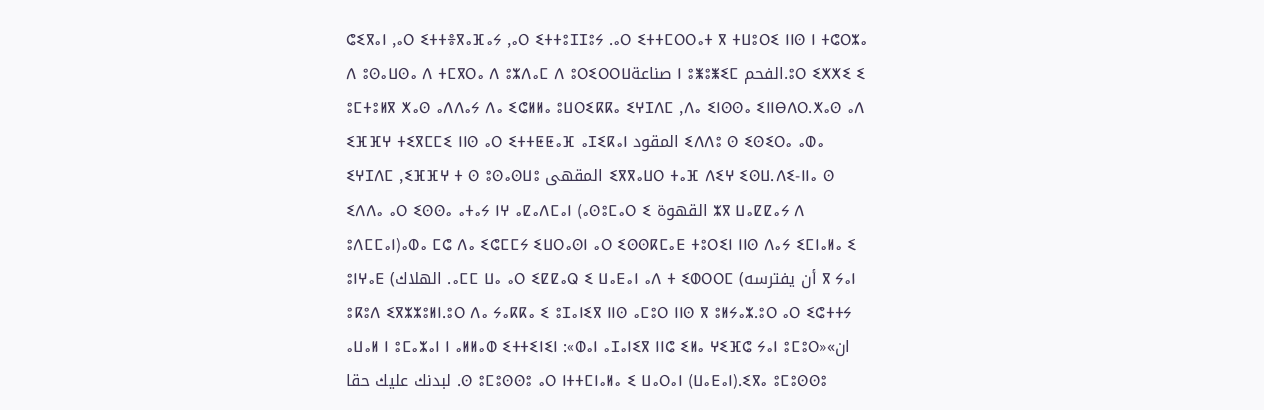ⵛⵉⴳⴰⵏ ,ⴰⵔ ⵉⵜⵜⴻⴳⴰⴼⴰⵢ ,ⴰⵔ ⵉⵜⵜⵓⵊⵊⵓⵢ .ⴰⵔ ⵉⵜⵜⵎⵔⵔⴰⵜ ⴳ ⵜⵡⵓⵔⵉ ⵏⵏⵙ ⵏ ⵜⵛⵔⵣⴰ ⴷ ⵓⵙⴰⵡⵙⴰ ⴷ ⵜⵎⴳⵔⴰ ⴷ ⵓⵣⴷⴰⵎ ⴷ ⵓⵔⵉⵔⵔⵡصناعة ⵏ ⵓⵥⵓⵥⵉⵎ الفحم.ⵓⵔ ⵉⵅⵅⵉ ⵉ ⵓⵎⵜⵓⵍⴳ ⵅⴰⵙ ⴰⴷⴷⴰⵢ ⴷⴰ ⵉⵛⵍⵍⴰ ⵓⵡⵔⵉⴽⴽⴰ ⵉⵖⵊⴷⵎ ,ⴷⴰ ⵉⵏⵙⵙⴰ ⵉⵏⵏⴱⴷⵔ.ⵅⴰⵙ ⴰⴷ ⵉⴼⴼⵖ ⵜⵉⴳⵎⵎⵉ ⵏⵏⵙ ⴰⵔ ⵉⵜⵜⵟⵟⴰⴼ ⴰⵊⵉⴽⴰⵏ المقود ⵉⴷⴷⵓ ⵙ ⵉⵙⵉⵔⴰ ⴰⵀⴰ ⵉⵖⵊⴷⵎ ,ⵉⴼⴼⵖ ⵜ ⵙ ⵓⵙⴰⵙⵡⵓ المقهى ⵉⴳⴳⴰⵡⵔ ⵜⴰⴼ ⴷⵉⵖ ⵉⵙⵡ.ⴷⵉ-ⵏⵏⴰ ⵙ ⵉⴷⴷⴰ ⴰⵔ ⵉⵙⵙⴰ ⴰⵜⴰⵢ ⵏⵖ ⴰⵇⴰⴷⵎⴰⵏ (ⴰⵙⵓⵎⴰⵔ ⵉ القهوة ⵣⴳ ⵡⴰⵇⵇⴰⵢ ⴷ ⵓⴷⵎⵎⴰⵏ)ⴰⵀⴰ ⵎⵛ ⴷⴰ ⵉⵛⵎⵎⵢ ⵉⵡⵔⴰⵙⵏ ⴰⵔ ⵉⵙⵙⴽⵎⴰⴹ ⵜⵓⵔⵉⵏ ⵏⵏⵙ ⴷⴰⵢ ⵉⵎⵏⴰⵍⴰ ⵉ ⵓⵏⵖⴰⴹ (الهلاك .ⴰⵎⵎ ⵡⴰ ⴰⵔ ⵉⵇⵇⴰⵕ ⵉ ⵡⴰⴹⴰⵏ ⴰⴷ ⵜ ⵉⵀⵔⵔⵎ (أن يفترسه ⴳ ⵢⴰⵏ ⵓⴽⵓⴷ ⵉⴳⵣⵣⵓⵍⵏ.ⵓⵔ ⴷⴰ ⵢⴰⴽⴽⴰ ⵉ ⵓⵊⴰⵏⵉⴳ ⵏⵏⵙ ⴰⵎⵓⵔ ⵏⵏⵙ ⴳ ⵓⵍⵢⴰⵣ.ⵓⵔ ⴰⵔ ⵉⵛⵜⵜⵢ ⴰⵡⴰⵍ ⵏ ⵓⵎⴰⵣⴰⵏ ⵏ ⴰⵍⵍⴰⵀ ⵉⵜⵜⵉⵏⵉⵏ :«ⵀⴰⵏ ⴰⵊⴰⵏⵉⴳ ⵏⵏⵛ ⵉⵍⴰ ⵖⵉⴼⵛ ⵢⴰⵏ ⵓⵎⵓⵔ»«ان لبدنك عليك حقا .ⵙ ⵓⵎⵓⵙⵙⵓ ⴰⵔ ⵏⵜⵜⵎⵏⴰⵍⴰ ⵉ ⵡⴰⵔⴰⵏ (ⵡⴰⴹⴰⵏ).ⵉⴳⴰ ⵓⵎⵓⵙⵙⵓ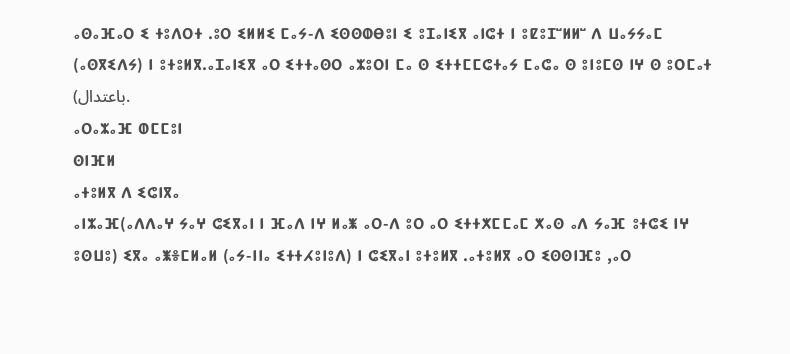ⴰⵙⴰⴼⴰⵔ ⵉ ⵜⵓⴷⵔⵜ .ⵓⵔ ⵉⵍⵍⵉ ⵎⴰⵢ-ⴷ ⵉⵙⵙⵀⴱⵓⵏ ⵉ ⵓⵊⴰⵏⵉⴳ ⴰⵏⵛⵜ ⵏ ⵓⵇⵓⵊⵯⵍⵍⵯ ⴷ ⵡⴰⵢⵢⴰⵎ (ⴰⵙⴳⵉⴷⵢ) ⵏ ⵓⵜⵓⵍⴳ.ⴰⵊⴰⵏⵉⴳ ⴰⵔ ⵉⵜⵜⴰⵙⵔ ⴰⵣⵓⵔⵏ ⵎⴰ ⵙ ⵉⵜⵜⵎⵎⵛⵜⴰⵢ ⵎⴰⵛⴰ ⵙ ⵓⵏⵓⵎⵙ ⵏⵖ ⵙ ⵓⵔⵎⴰⵜ (باعتدال.
ⴰⵔⴰⵣⴰⴼ ⵀⵎⵎⵓⵏ
ⵙⵏⴼⵍ
ⴰⵜⵓⵍⴳ ⴷ ⵉⵛⵏⴳⴰ
ⴰⵏⵣⴰⴼ(ⴰⴷⴷⴰⵖ ⵢⴰⵖ ⵛⵉⴳⴰⵏ ⵏ ⴼⴰⴷ ⵏⵖ ⵍⴰⵥ ⴰⵔ-ⴷ ⵓⵔ ⴰⵔ ⵉⵜⵜⵅⵎⵎⴰⵎ ⵅⴰⵙ ⴰⴷ ⵢⴰⴼ ⵓⵜⵛⵉ ⵏⵖ ⵓⵙⵡⵓ) ⵉⴳⴰ ⴰⵥⴻⵎⵍⴰⵍ (ⴰⵢ-ⵏⵏⴰ ⵉⵜⵜⵃⵓⵏⵓⴷ) ⵏ ⵛⵉⴳⴰⵏ ⵓⵜⵓⵍⴳ .ⴰⵜⵓⵍⴳ ⴰⵔ ⵉⵙⵙⵏⴼⵓ ,ⴰⵔ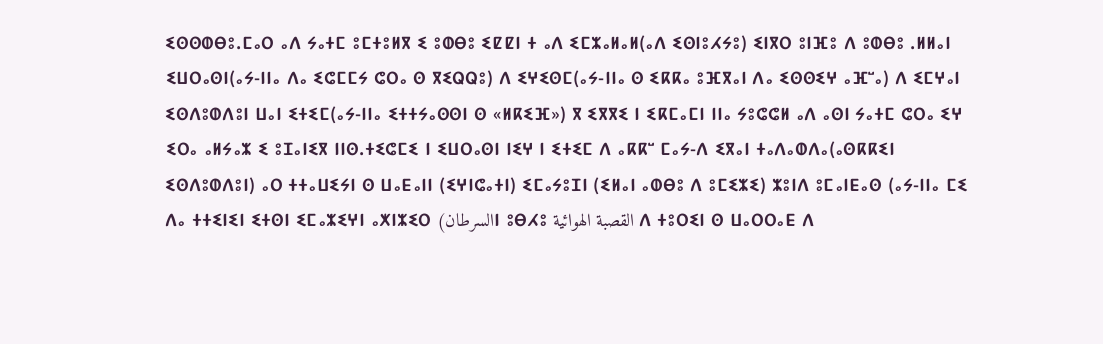ⵉⵙⵙⵀⴱⵓ.ⵎⴰⵔ ⴰⴷ ⵢⴰⵜⵎ ⵓⵎⵜⵓⵍⴳ ⵉ ⵓⵀⴱⵓ ⵉⵇⵇⵏ ⵜ ⴰⴷ ⵉⵎⵣⴰⵍⴰⵍ(ⴰⴷ ⵉⵙⵏⵓⵃⵢⵓ) ⵉⵏⴳⵔ ⵓⵏⴼⵓ ⴷ ⵓⵀⴱⵓ .ⵍⵍⴰⵏ ⵉⵡⵔⴰⵙⵏ(ⴰⵢ-ⵏⵏⴰ ⴷⴰ ⵉⵛⵎⵎⵢ ⵛⵔⴰ ⵙ ⴳⵉⵕⵕⵓ) ⴷ ⵉⵖⵉⵙⵎ(ⴰⵢ-ⵏⵏⴰ ⵙ ⵉⴽⴽⴰ ⵓⴼⴳⴰⵏ ⴷⴰ ⵉⵙⵙⵉⵖ ⴰⴼⵯⴰ) ⴷ ⵉⵎⵖⴰⵏ ⵉⵙⴷⵓⵀⴷⵓⵏ ⵡⴰⵏ ⵉⵜⵉⵎ(ⴰⵢ-ⵏⵏⴰ ⵉⵜⵜⵢⴰⵙⵙⵏ ⵙ «ⵍⴽⵉⴼ») ⴳ ⵉⴳⴳⵉ ⵏ ⵉⴽⵎⴰⵎⵏ ⵏⵏⴰ ⵢⵓⵛⵛⵍ ⴰⴷ ⴰⵙⵏ ⵢⴰⵜⵎ ⵛⵔⴰ ⵉⵖ ⵉⵔⴰ ⴰⵍⵢⴰⵣ ⵉ ⵓⵊⴰⵏⵉⴳ ⵏⵏⵙ.ⵜⵉⵛⵎⵉ ⵏ ⵉⵡⵔⴰⵙⵏ ⵏⵉⵖ ⵏ ⵉⵜⵉⵎ ⴷ ⴰⴽⴽⵯ ⵎⴰⵢ-ⴷ ⵉⴳⴰⵏ ⵜⴰⴷⴰⵀⴷⴰ(ⴰⵙⴽⴽⵉⵏ ⵉⵙⴷⵓⵀⴷⵓⵏ) ⴰⵔ ⵜⵜⴰⵡⵉⵢⵏ ⵙ ⵡⴰⴹⴰⵏⵏ (ⵉⵖⵏⵛⴰⵜⵏ) ⵉⵎⴰⵢⵓⵊⵏ (ⵉⵍⴰⵏ ⴰⵀⴱⵓ ⴷ ⵓⵎⵉⵣⵉ) ⵣⵓⵏⴷ ⵓⵎⴰⵏⴹⴰⵙ (ⴰⵢ-ⵏⵏⴰ ⵎⵉ ⴷⴰ ⵜⵜⵉⵏⵉⵏ ⵉⵜⵙⵏ ⵉⵎⴰⵣⵉⵖⵏ ⴰⵅⵏⵣⵉⵔ (السرطانⵏ ⵓⴱⵃⵓ القصبة الهوائية ⴷ ⵜⵓⵔⵉⵏ ⵙ ⵡⴰⵔⵔⴰⴹ ⴷ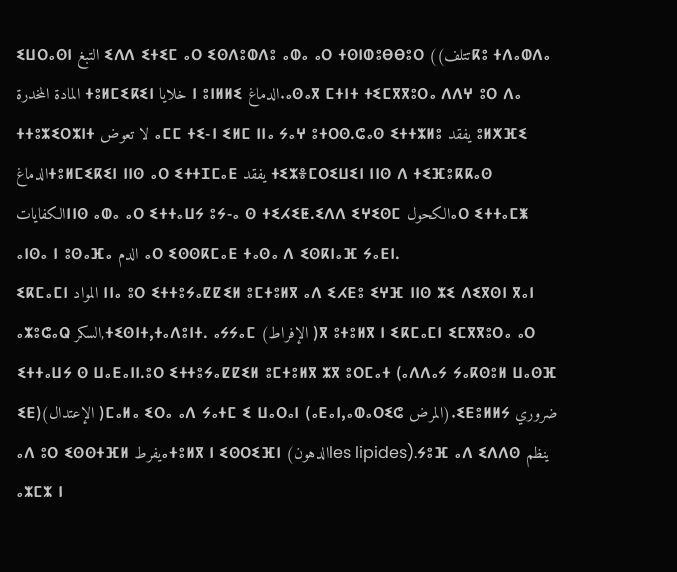ⵉⵡⵔⴰⵙⵏ التبغ ⵉⴷⴷ ⵉⵜⵉⵎ ⴰⵔ ⵉⵙⴷⵓⵀⴷⵓ ⴰⵀⴰ ⴰⵔ ⵜⵙⵏⵀⵓⴱⴱⵓⵔ ((تتلفⴽⵓ ⵜⴷⴰⵀⴷⴰ المادة المخدرة ⵜⵓⵍⵎⵉⴽⵉⵏ خلايا ⵏ ⵓⵏⵍⵍⵉ الدماغ.ⴰⵙⴰⴳ ⵎⵜⵏⵜ ⵜⵉⵎⴳⴳⵓⵔⴰ ⴷⴷⵖ ⵓⵔ ⴷⴰ ⵜⵜⵓⵣⵉⵔⵣⵏⵜ لا تعوض ⴰⵎⵎ ⵜⵉ-ⵏ ⵉⵍⵎ ⵏⵏⴰ ⵢⴰⵖ ⵓⵜⵔⵙ.ⵛⴰⵙ ⵉⵜⵜⵣⵍⵓ يفقد ⵓⵍⵅⴼⵉ الدماغⵜⵓⵍⵎⵉⴽⵉⵏ ⵏⵏⵙ ⴰⵔ ⵉⵜⵜⵊⵎⴰⴹ يفقد ⵜⵉⵣⴻⵎⵔⵉⵡⵉⵏ ⵏⵏⵙ ⴷ ⵜⵉⴼⵓⴽⴽⴰⵙ الكفاياتⵏⵏⵙ ⴰⵀⴰ ⴰⵔ ⵉⵜⵜⴰⵡⵢ ⵓⵢ-ⴰ ⵙ ⵜⵉⵃⵉⵟ.ⵉⴷⴷ ⵉⵖⵉⵙⵎ الكحولⴰⵔ ⵉⵜⵜⴰⵎⵥ ⴰⵏⵙⴰ ⵏ ⵓⵙⴰⴼⴰ الدم ⴰⵔ ⵉⵙⵙⴽⵎⴰⴹ ⵜⴰⵙⴰ ⴷ ⵉⵙⴽⵏⴰⴼ ⵢⴰⴹⵏ.
ⵉⴽⵎⴰⵎⵏ المواد ⵏⵏⴰ ⵓⵔ ⵉⵜⵜⵓⵢⴰⵇⵇⵉⵍ ⵓⵎⵜⵓⵍⴳ ⴰⴷ ⵉⵃⴹⵓ ⵉⵖⴼ ⵏⵏⵙ ⵣⵉ ⴷⵉⴳⵙⵏ ⴳⴰⵏ ⴰⵣⵓⵛⴰⵕ السكر,ⵜⵉⵙⵏⵜ,ⵜⴰⴷⵓⵏⵜ. ⴰⵢⵢⴰⵎ (الإفراط )ⴳ ⵓⵜⵓⵍⴳ ⵏ ⵉⴽⵎⴰⵎⵏ ⵉⵎⴳⴳⵓⵔⴰ ⴰⵔ ⵉⵜⵜⴰⵡⵢ ⵙ ⵡⴰⴹⴰⵏⵏ.ⵓⵔ ⵉⵜⵜⵓⵢⴰⵇⵇⵉⵍ ⵓⵎⵜⵓⵍⴳ ⵣⴳ ⵓⵔⵎⴰⵜ (ⴰⴷⴷⴰⵢ ⵢⴰⴽⵙⵓⵍ ⵡⴰⵙⴼ ⵉⴹ)(الإعتدال )ⵎⴰⵍⴰ ⵉⵔⴰ ⴰⴷ ⵢⴰⵜⵎ ⵉ ⵡⴰⵔⴰⵏ (ⴰⴹⴰⵏ,ⴰⵀⴰⵔⵉⵛ المرض).ⵉⴹⵓⵍⵍⵢ ضروري ⴰⴷ ⵓⵔ ⵉⵙⵙⵜⴼⵍ يفرطⴰⵜⵓⵍⴳ ⵏ ⵉⵙⵔⵉⴼⵏ (الدهونles lipides).ⵢⵓⴼ ⴰⴷ ⵉⴷⴷⵙ ينظم ⴰⵣⵎⵣ ⵏ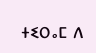ⵜⵉⵔⴰⵎ ⴷ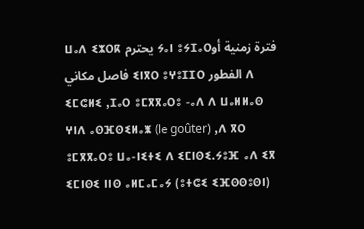ⵡⴰⴷ ⵉⵣⵔⴽ يحترم ⵢⴰⵏ ⵓⵢⵊⴰⵔفترة زمنية أو فاصل مكاني ⵉⵏⴳⵔ ⵓⵖⵓⵊⵊⵔ الفطور ⴷ ⵉⵎⵛⵍⵉ ,ⵊⴰⵔ ⵓⵎⴳⴳⴰⵔⵓ -ⴰⴷ ⴷ ⵡⴰⵍⵍⴰⵙ ⵖⵏⴷ ⴰⵙⴼⵙⵉⵍⴰⵥ (le goûter) ,ⴷ ⴳⵔ ⵓⵎⴳⴳⴰⵔⵓ ⵡⴰ-ⵏⵉⵜⵉ ⴷ ⵉⵎⵏⵙⵉ.ⵢⵓⴼ ⴰⴷ ⵉⴳ ⵉⵎⵏⵙⵉ ⵏⵏⵙ ⴰⵍⵎⴰⵎⴰⵢ (ⵓⵜⵛⵉ ⵉⴼⵙⵙⵓⵙⵏ)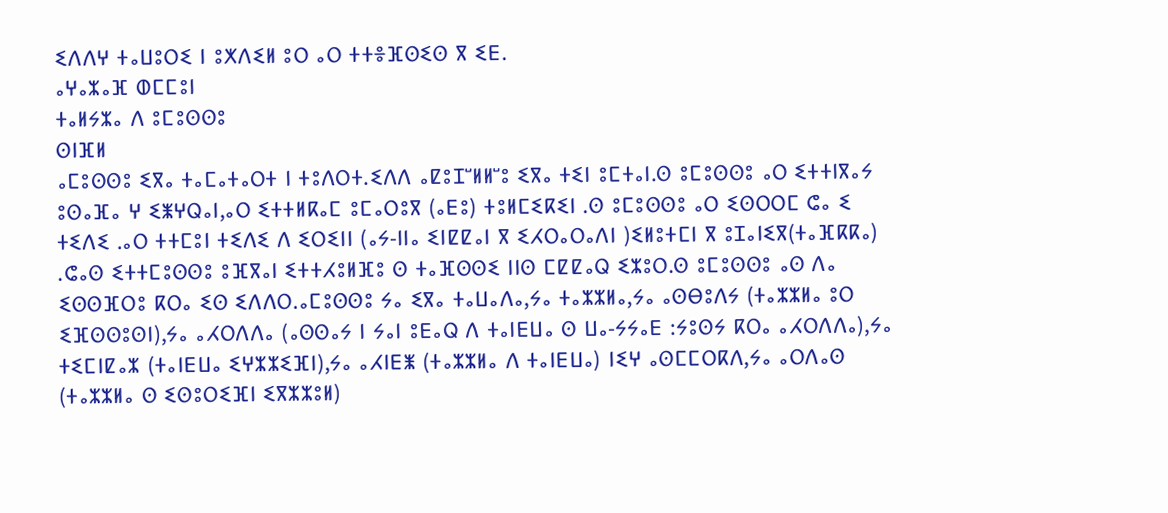ⵉⴷⴷⵖ ⵜⴰⵡⵓⵔⵉ ⵏ ⵓⵅⴷⵉⵍ ⵓⵔ ⴰⵔ ⵜⵜⴻⴼⵙⵉⵙ ⴳ ⵉⴹ.
ⴰⵖⴰⵣⴰⴼ ⵀⵎⵎⵓⵏ
ⵜⴰⵍⵢⵣⴰ ⴷ ⵓⵎⵓⵙⵙⵓ
ⵙⵏⴼⵍ
ⴰⵎⵓⵙⵙⵓ ⵉⴳⴰ ⵜⴰⵎⴰⵜⴰⵔⵜ ⵏ ⵜⵓⴷⵔⵜ.ⵉⴷⴷ ⴰⵇⵓⵊⵯⵍⵍⵯⵓ ⵉⴳⴰ ⵜⵉⵏ ⵓⵎⵜⴰⵏ.ⵙ ⵓⵎⵓⵙⵙⵓ ⴰⵔ ⵉⵜⵜⵏⴳⴰⵢ ⵓⵙⴰⴼⴰ ⵖ ⵉⵥⵖⵕⴰⵏ,ⴰⵔ ⵉⵜⵜⵍⴽⴰⵎ ⵓⵎⴰⵔⵓⴳ (ⴰⴹⵓ) ⵜⵓⵍⵎⵉⴽⵉⵏ .ⵙ ⵓⵎⵓⵙⵙⵓ ⴰⵔ ⵉⵙⵔⵔⵎ ⵛⴰ ⵉ ⵜⵉⴷⵉ .ⴰⵔ ⵜⵜⵎⵓⵏ ⵜⵉⴷⵉ ⴷ ⵉⵔⵉⵏⵏ (ⴰⵢ-ⵏⵏⴰ ⵉⵏⵇⵇⴰⵏ ⴳ ⵉⵃⵔⴰⵔⴰⴷⵏ )ⵉⵍⵓⵜⵎⵏ ⴳ ⵓⵊⴰⵏⵉⴳ(ⵜⴰⴼⴽⴽⴰ) .ⵛⴰⵙ ⵉⵜⵜⵎⵓⵙⵙⵓ ⵓⴼⴳⴰⵏ ⵉⵜⵜⵃⵓⵍⴼⵓ ⵙ ⵜⴰⴼⵙⵙⵉ ⵏⵏⵙ ⵎⵇⵇⴰⵕ ⵉⵣⵓⵔ.ⵙ ⵓⵎⵓⵙⵙⵓ ⴰⵙ ⴷⴰ ⵉⵙⵙⴼⵔⵓ ⴽⵔⴰ ⵉⵙ ⵉⴷⴷⵔ.ⴰⵎⵓⵙⵙⵓ ⵢⴰ ⵉⴳⴰ ⵜⴰⵡⴰⴷⴰ,ⵢⴰ ⵜⴰⵣⵣⵍⴰ,ⵢⴰ ⴰⵙⴱⵓⴷⵢ (ⵜⴰⵣⵣⵍⴰ ⵓⵔ ⵉⴼⵙⵙⵓⵙⵏ),ⵢⴰ ⴰⵃⵔⴷⴷⴰ (ⴰⵙⵙⴰⵢ ⵏ ⵢⴰⵏ ⵓⴹⴰⵕ ⴷ ⵜⴰⵏⴹⵡⴰ ⵙ ⵡⴰ-ⵢⵢⴰⴹ :ⵢⵓⵙⵢ ⴽⵔⴰ ⴰⵃⵔⴷⴷⴰ),ⵢⴰ ⵜⵉⵎⵏⵇⴰⵣ (ⵜⴰⵏⴹⵡⴰ ⵉⵖⵣⵣⵉⴼⵏ),ⵢⴰ ⴰⵃⵏⴹⵥ (ⵜⴰⵣⵣⵍⴰ ⴷ ⵜⴰⵏⴹⵡⴰ) ⵏⵉⵖ ⴰⵙⵎⵎⵔⴽⴷ,ⵢⴰ ⴰⵔⴷⴰⵙ (ⵜⴰⵣⵣⵍⴰ ⵙ ⵉⵙⵓⵔⵉⴼⵏ ⵉⴳⵣⵣⵓⵍ)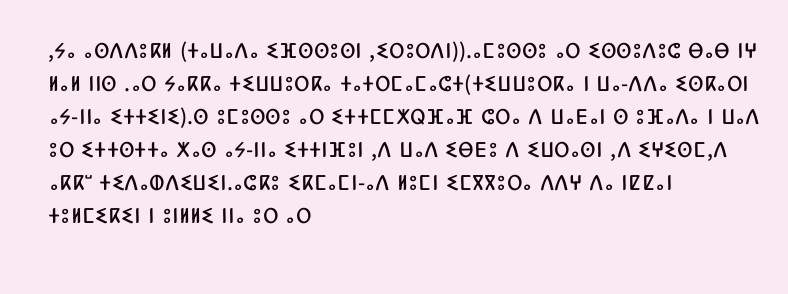,ⵢⴰ ⴰⵙⴷⴷⵓⴽⵍ (ⵜⴰⵡⴰⴷⴰ ⵉⴼⵙⵙⵓⵙⵏ ,ⵉⵔⵓⵔⴷⵏ)).ⴰⵎⵓⵙⵙⵓ ⴰⵔ ⵉⵙⵙⵓⴷⵓⵛ ⴱⴰⴱ ⵏⵖ ⵍⴰⵍ ⵏⵏⵙ .ⴰⵔ ⵢⴰⴽⴽⴰ ⵜⵉⵡⵡⵓⵔⴽⴰ ⵜⴰⵜⵔⵎⴰⵎⴰⵛⵜ(ⵜⵉⵡⵡⵓⵔⴽⴰ ⵏ ⵡⴰ-ⴷⴷⴰ ⵉⵙⴽⴰⵔⵏ ⴰⵢ-ⵏⵏⴰ ⵉⵜⵜⵉⵏⵉ).ⵙ ⵓⵎⵓⵙⵙⵓ ⴰⵔ ⵉⵜⵜⵎⵎⵅⵕⴼⴰⴼ ⵛⵔⴰ ⴷ ⵡⴰⴹⴰⵏ ⵙ ⵓⴼⴰⴷⴰ ⵏ ⵡⴰⴷ ⵓⵔ ⵉⵜⵜⵙⵜⵜⴰ ⵅⴰⵙ ⴰⵢ-ⵏⵏⴰ ⵉⵜⵜⵏⴼⵓⵏ ,ⴷ ⵡⴰⴷ ⵉⴱⴹⵓ ⴷ ⵉⵡⵔⴰⵙⵏ ,ⴷ ⵉⵖⵉⵙⵎ,ⴷ ⴰⴽⴽⵯ ⵜⵉⴷⴰⵀⴷⵉⵡⵉⵏ.ⴰⵛⴽⵓ ⵉⴽⵎⴰⵎⵏ-ⴰⴷ ⵍⵓⵎⵏ ⵉⵎⴳⴳⵓⵔⴰ ⴷⴷⵖ ⴷⴰ ⵏⵇⵇⴰⵏ ⵜⵓⵍⵎⵉⴽⵉⵏ ⵏ ⵓⵏⵍⵍⵉ ⵏⵏⴰ ⵓⵔ ⴰⵔ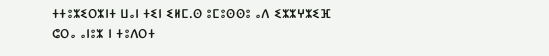ⵜⵜⵓⵣⵉⵔⵣⵏⵜ ⵡⴰⵏ ⵜⵉⵏ ⵉⵍⵎ.ⵙ ⵓⵎⵓⵙⵙⵓ ⴰⴷ ⵉⵣⵣⵖⵣⵉⴼ ⵛⵔⴰ ⴰⵏⵓⵣ ⵏ ⵜⵓⴷⵔⵜ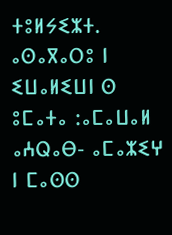ⵜⵓⵍⵢⵉⵣⵜ.
ⴰⵙⴰⴳⴰⵔⵓ ⵏ ⵉⵡⴰⵍⵉⵡⵏ ⵙ ⵓⵎⴰⵜⴰ :ⴰⵎⴰⵡⴰⵍ ⴰⵄⵕⴰⴱ- ⴰⵎⴰⵣⵉⵖ ⵏ ⵎⴰⵙⵙ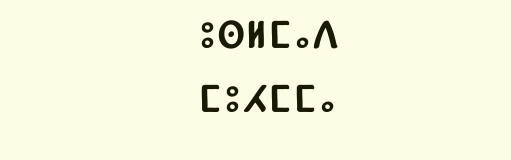ⵓⵙⵍⵎⴰⴷ ⵎⵓⵃⵎⵎⴰ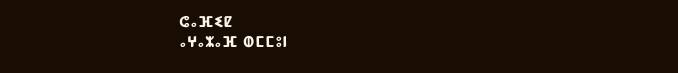ⵛⴰⴼⵉⵇ
ⴰⵖⴰⵣⴰⴼ ⵀⵎⵎⵓⵏ